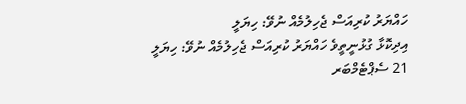ހައްޔަރު ކުރިއަސް ޖެހިލުމެއް ނުވޭ: ހިޔަލީ
އިދިކޮޅާ ގުޅުނީތީވެ ހައްޔަރު ކުރިއަސް ޖެހިލުމެއް ނުވޭ: ހިޔަލީ
21 ސެޕްޓެމްބަރ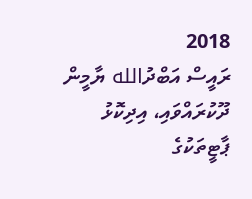2018
ރައީސް އަބްދުالله ޔާމީން ދޫކުރައްވައި، އިދިކޮޅު ޕާޓީތަކުގެ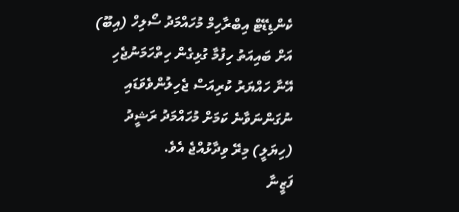ކެންޑިޑޭޓް އިބްރާހިމް މުހައްމަދު ސޯލިހް (އިބޫ) އަށް ބައިއަތު ހިފުމާ ގުޅިގެން ހިތްހަމަނުޖެހި އޭނާ ހައްޔަރު ކުރިއަސް ޖެހިލުންވެވަޑައި ނުގަންނަވާނެ ކަމަށް މުހައްމަދު ރަޝީދު (ހިޔަލީ) މިރޭ ވިދާޅުއްޖެ އެވެ.
ފަޒީނާ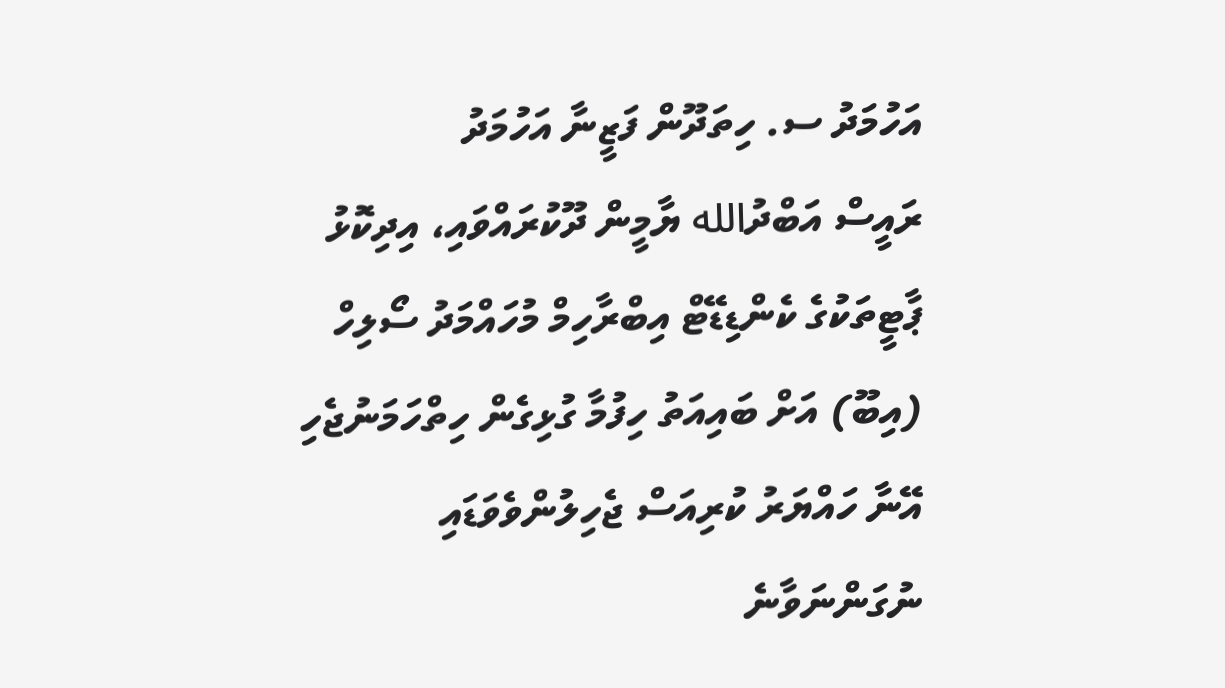އަހުމަދު ސ. ހިތަދޫން ފަޒީނާ އަހުމަދު
ރައީސް އަބްދުالله ޔާމީން ދޫކުރައްވައި، އިދިކޮޅު ޕާޓީތަކުގެ ކެންޑިޑޭޓް އިބްރާހިމް މުހައްމަދު ސޯލިހް (އިބޫ) އަށް ބައިއަތު ހިފުމާ ގުޅިގެން ހިތްހަމަނުޖެހި އޭނާ ހައްޔަރު ކުރިއަސް ޖެހިލުންވެވަޑައި ނުގަންނަވާނެ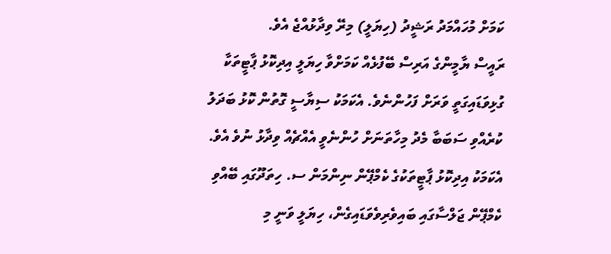ކަމަށް މުހައްމަދު ރަޝީދު (ހިޔަލީ) މިރޭ ވިދާޅުއްޖެ އެވެ.
ރައީސް ޔާމީންގެ އަރިސް ބޭފުޅެއް ކަމަށްވާ ހިޔަލީ އިދިކޮޅު ޕާޓީތަކާ ގުޅިވަޑައިގަތީ ވަރަށް ފަހުންނެވެ. އެކަމަކު ސިޔާސީ ގޮތުން ކޮޅު ބަދަލު ކުރެއްވި ސަބަބާ މެދު މިހާތަނަށް ހުންނެވީ އެއްޗެއް ވިދާޅު ނުވެ އެވެ. އެކަމަކު އިދިކޮޅު ޕާޓީތަކުގެ ކެމްޕޭން ނިންމަން ސ. ހިތަދޫގައި ބޭއްވި ކެމްޕޭން ޖަލްސާގައި ބައިވެރިވެވަޑައިގެން، ހިޔަލީ ވަނީ މި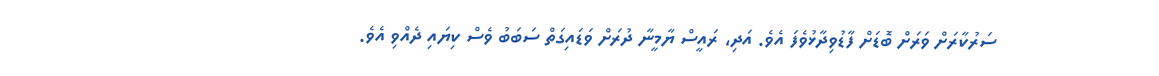ސަރުކާރަށް ވަރަށް ބޮޑަށް ފާޑުވިދާޅުވެފަ އެވެ. އަދި، ރައީސް ޔާމީނާ ދުރަށް ވަޑައިގަތް ސަބަބު ވެސް ކިޔައި ދެއްވި އެވެ.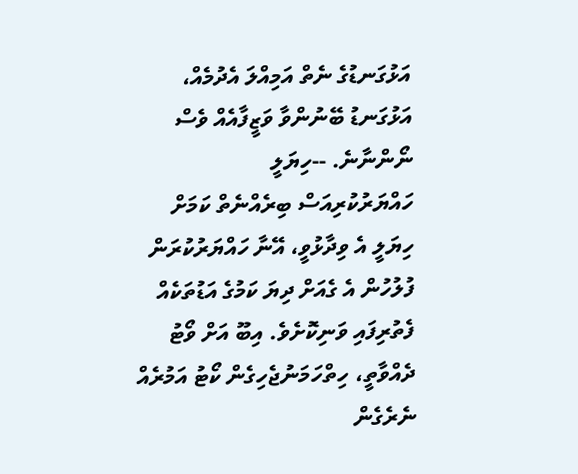އަޅުގަނޑުގެ ނެތް އަމިއްލަ އެދުމެއް، އަޅުގަނޑު ބޭނުންވާ ވަޒީފާއެއް ވެސް ނޯންނާނެ. --ހިޔަލީ
ހައްޔަރުކުރިއަސް ބިރެއްނެތް ކަމަށް ހިޔަލީ އެ ވިދާޅުވީ، އޭނާ ހައްޔަރުކުރަން ފުލުހުން އެ ގެއަށް ދިޔަ ކަމުގެ އަޑުތަކެއް ފެތުރިފައި ވަނިކޮށެވެ. އިބޫ އަށް ވޯޓު ދެއްވާތީ، ހިތްހަމަނުޖެހިގެން ކޯޓު އަމުރެއް ނެރެގެން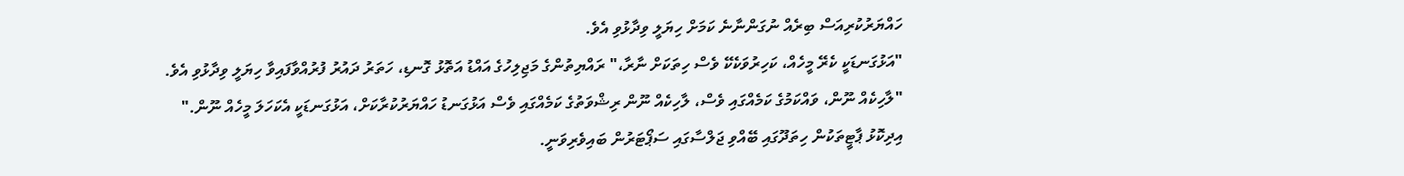ހައްޔަރުކުރިއަސް ބިރެއް ނުގަންނާނެ ކަމަށް ހިޔަލީ ވިދާޅުވި އެވެ.
"އަޅުގަނޑަކީ ކެރޭ މީހެއް، ކަހިރުވަކެކޭ ވެސް ހިތަކަށް ނާރާ،" ރައްޔިތުންގެ މަޖިލިހުގެ އައްޑު އަތޮޅު ގޮނޑި، ހަތަރު ދައުރު ފުރުއްވާފައިވާ ހިޔަލީ ވިދާޅުވި އެވެ.
"ލާހިކެއް ނޫން، ވައްކަމުގެ ކަމެއްގައި ވެސް، ލާހިކެއް ނޫން ރިޝްވަތުގެ ކަމެއްގައި ވެސް އަޅުގަނޑު ހައްޔަރުކުރާކަށް، އަޅުގަނޑަކީ އެކަހަލަ މީހެއް ނޫން."
އިދިކޮޅު ޕާޓީތަކުން ހިތަދޫގައި ބޭއްވި ޖަލްސާގައި ސަޕޯޓަރުން ބައިވެރިވަނީ.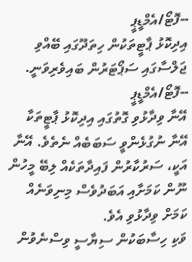--ފޮޓޯ/އެމްޑީޕީ
އިދިކޮޅު ޕާޓީތަކުން ހިތަދޫގައި ބޭއްވި ޖަލްސާގައި ސަޕޯޓަރުން ބައިވެރިވަނީ. --ފޮޓޯ/އެމްޑީޕީ
އޭނާ ވިދާޅުވި ގޮތުގައި އިދިކޮޅު ޕާޓީތަކާ އޭނާ ނުގުޅެންވީ ސަބަބެއް ނެތެވެ. އޭނާ އަކީ، ސަރުކާރުން ފައިދާތަކެއް ލިބޭ މީހުން ނޫން ކަމަށާއި އަބަދުވެސް މިނިވަނެއް ކަމަށް ވިދާޅުވި އެވެ.
ވަކި ހިސާބަކުން ސިޔާސީ ވިސްނެވުން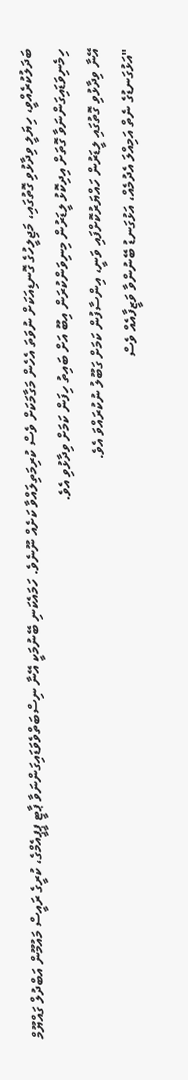ބަދަލުކުރެއްވީ، ހިޔަލީ ވިދާޅުވި ގޮތުގައި، މަޖިލީހުގެ ގޮނޑިއަކަށް ނުވަތަ އެހެން މަގާމަކަށް ވެސް ކުރިމަތިލައްވާ ކަށެއް ނޫނެވެ. ހަމައެކަނި ބޭނުމަކީ އޭނާ ނިސްބަތްވެވަޑައިގަންނަވާ ޕާޓީ ޕީޕީއެމްގެ، ކުރީގެ ރައީސް މައުމޫން އަބްދުލް ގައްޔޫމް ހިމެނިވަޑައިގަންނަވާ ގޮތަށް އިދިކޮޅު ލީޑަރުން މިނިވަންކުރަން އިބޫ އަށް ބައިތު ހިފަން ކަމަށް ވިދާޅުވި އެވެ.
އޭނާ ވިދާޅުވި ގޮތުގައި ލީޑަރުން ހައްޔަރުކޮށްފައި ވަނީ، އިންސާފުން ކަމަށް ގަބޫލު ނުކުރައްވަ އެވެ.
"އަޅުގަނޑުގެ ނެތް އަމިއްލަ އެދުމެއް، އަޅުގަނޑު ބޭނުންވާ ވަޒީފާއެއް ވެސް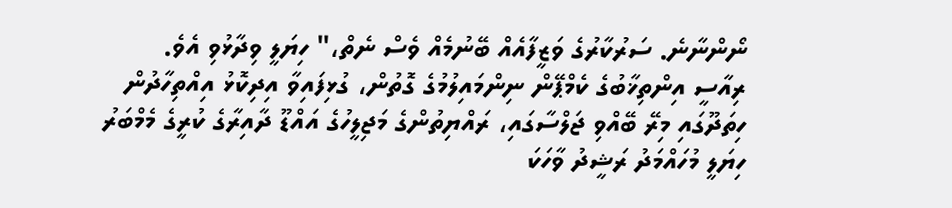ނޯންނާނެ. ސަރުކާރުގެ ވަޒީފާއެއް ބޭނުމެއް ވެސް ނެތް،" ހިޔަލީ ވިދާޅުވި އެވެ.
ރިއާސީ އިންތިޚާބުގެ ކެމްޕޭން ނިންމައިލުމުގެ ގޮތުން، ގުޅިފައިވާ އިދިކޮޅު އިއްތިހާދުން ހިތަދޫގައި މިރޭ ބޭއްވި ޖަލްސާގައި، ރައްޔިތުންގެ މަޖިލީހުގެ އައްޑޫ ދާއިރާގެ ކުރީގެ މެމްބަރު ހިޔަލީ މުހައްމަދު ރަޝީދު ވާހަކަ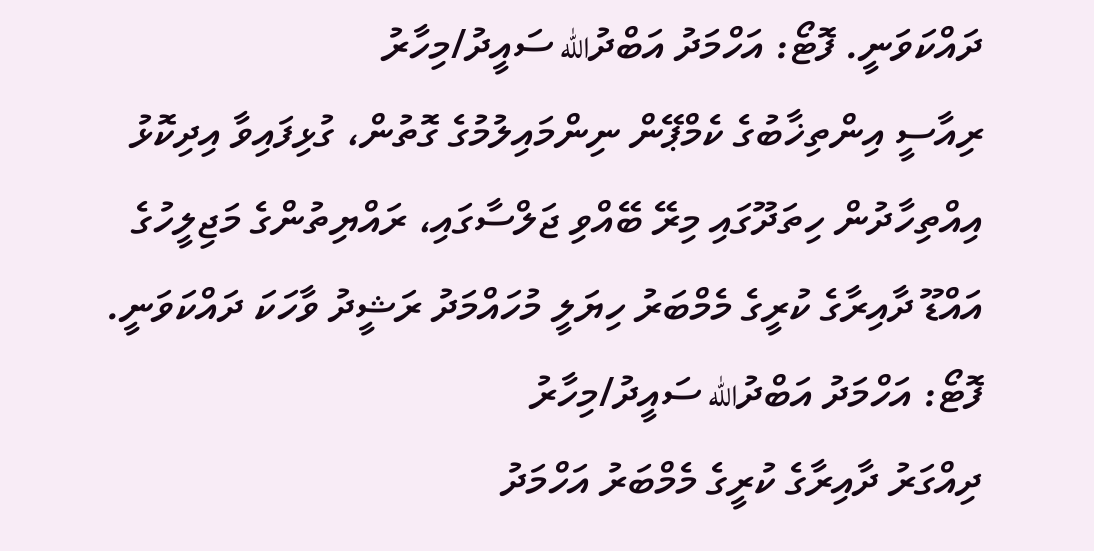ދައްކަވަނީ. ފޮޓޯ: އަހްމަދު އަބްދުالله ސައީދު/މިހާރު
ރިއާސީ އިންތިޚާބުގެ ކެމްޕޭން ނިންމައިލުމުގެ ގޮތުން، ގުޅިފައިވާ އިދިކޮޅު އިއްތިހާދުން ހިތަދޫގައި މިރޭ ބޭއްވި ޖަލްސާގައި، ރައްޔިތުންގެ މަޖިލީހުގެ އައްޑޫ ދާއިރާގެ ކުރީގެ މެމްބަރު ހިޔަލީ މުހައްމަދު ރަޝީދު ވާހަކަ ދައްކަވަނީ. ފޮޓޯ: އަހްމަދު އަބްދުالله ސައީދު/މިހާރު
ދިއްގަރު ދާއިރާގެ ކުރީގެ މެމްބަރު އަހްމަދު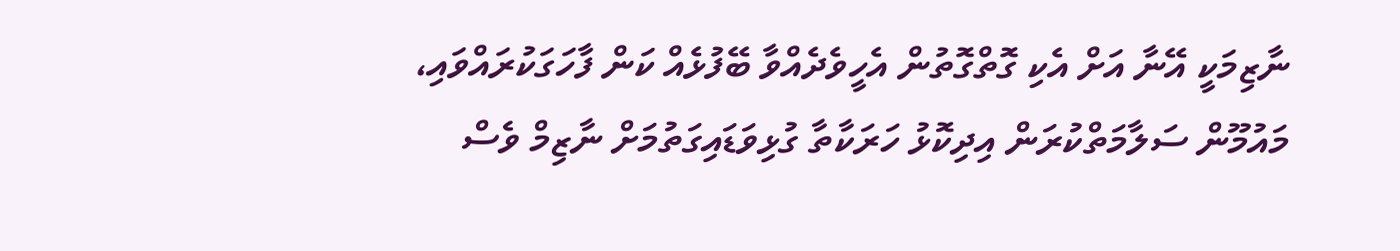ނާޒިމަކީ އޭނާ އަށް އެކި ގޮތްގޮތުން އެހީވެދެއްވާ ބޭފުޅެއް ކަން ފާހަގަކުރައްވައި، މައުމޫން ސަލާމަތްކުރަން އިދިކޮޅު ހަރަކާތާ ގުޅިވަޑައިގަތުމަށް ނާޒިމް ވެސް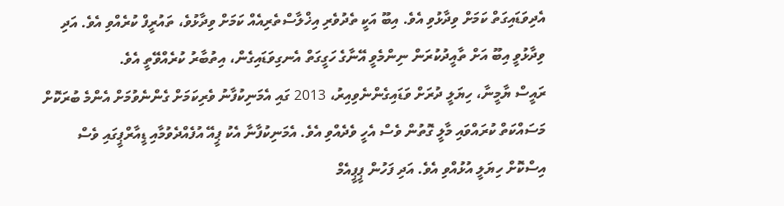އެދިވަޑައިގަތް ކަމަށް ވިދާޅުވި އެވެ. އިބޫ އަކީ ތެދުވެރި އިޚްލާސްތެރިއެއް ކަމަށް ވިދާޅުވެ، ތައުރީފް ކުރެއްވި އެވެ. އަދި ވިދާޅުވީ އިބޫ އަށް ތާއީދުކުރަން ނިންމެވީ އޭނާގެ ހަގީގަތް އެނގިވަޑައިގެން، އިތުބާރު ކުރެއްވޭތީ އެވެ.
ރައީސް ޔާމީނާ، ހިޔަލީ ދުރަށް ވަޑައިގެންނެވިއިރު، 2013 ގައި އެމަނިކުފާނު ވެރިކަމަށް ގެންނެވުމަށް އެންމެ ބުރަކޮށް މަސައްކަތް ކުރައްވައި މާލީ ގޮތުން ވެސް އެހީ ވެދެއްވި އެވެ. އެމަނިކުފާނާ އެކު ޕީއޭ އުފެއްދެވުމާއި ޑީއާރްޕީގައި ވެސް އިސްކޮށް ހިޔަލީ އުޅުއްވި އެވެ. އަދި ފަހުން ޕީޕީއެމް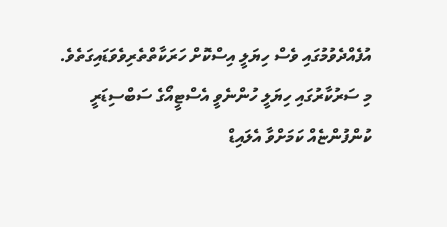އުފެއްދެވުމުގައި ވެސް ހިޔަލީ އިސްކޮށް ހަރަކާތްތެރިވެވަޑައިގަތެވެ.
މި ސަރުކާރުގައި ހިޔަލީ ހުންނެވީ އެސްޓީއޯގެ ސަބްސިޑަރީ ކުންފުންޏެއް ކަމަށްވާ އެލައިޑް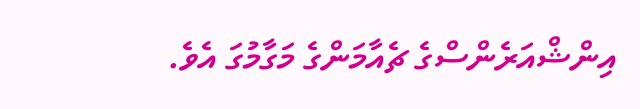އިންޝްއަރެންސްގެ ޗެއާމަންގެ މަގާމުގަ އެވެ.